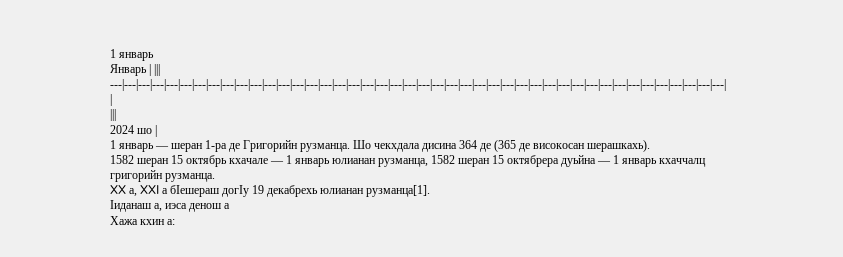1 январь
Январь | |||
---|---|---|---|---|---|---|---|---|---|---|---|---|---|---|---|---|---|---|---|---|---|---|---|---|---|---|---|---|---|---|---|---|---|---|---|---|---|---|---|---|---|---|---|
|
|||
2024 шо |
1 январь — шеран 1-ра де Григорийн рузманца. Шо чекхдала дисина 364 де (365 де високосан шерашкахь).
1582 шеран 15 октябрь кхачале — 1 январь юлианан рузманца, 1582 шеран 15 октябрера дуьйна — 1 январь кхаччалц григорийн рузманца.
XX а, XXI а бӀешераш догӀу 19 декабрехь юлианан рузманца[1].
Ӏиданаш а, иэса денош а
Хажа кхин а: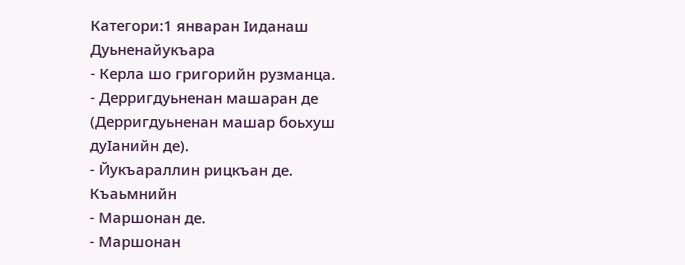Категори:1 январан Ӏиданаш
Дуьненайукъара
- Керла шо григорийн рузманца.
- Дерригдуьненан машаран де (Дерригдуьненан машар боьхуш дуӀанийн де).
- Йукъараллин рицкъан де.
Къаьмнийн
- Маршонан де.
- Маршонан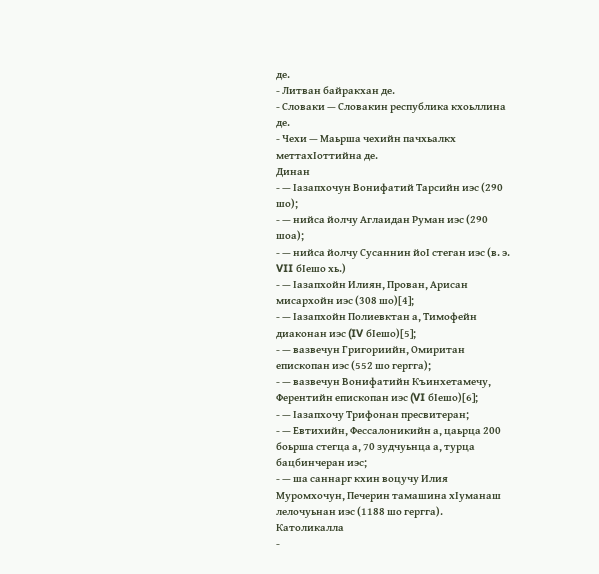де.
- Литван байракхан де.
- Словаки — Словакин республика кхоьллина де.
- Чехи — Маьрша чехийн пачхьалкх меттахӀоттийна де.
Динан
- — Ӏазапхочун Вонифатий Тарсийн иэс (290 шо);
- — нийса йолчу Аглаидан Руман иэс (290 шоа);
- — нийса йолчу Сусаннин йоӀ стеган иэс (в. э. VII бӀешо хь.)
- — Ӏазапхойн Илиян, Прован, Арисан мисархойн иэс (308 шо)[4];
- — Ӏазапхойн Полиевктан а, Тимофейн диаконан иэс (IV бӀешо)[5];
- — вазвечун Григориийн, Омиритан епископан иэс (552 шо гергга);
- — вазвечун Вонифатийн Къинхетамечу, Ферентийн епископан иэс (VI бӀешо)[6];
- — Ӏазапхочу Трифонан пресвитеран;
- — Евтихийн, Фессалоникийн а, цаьрца 200 боьрша стегца а, 70 зудчуьнца а, турца бацбинчеран иэс;
- — ша саннарг кхин воцучу Илия Муромхочун, Печерин тамашина хӀуманаш лелочуьнан иэс (1188 шо гергга).
Католикалла
-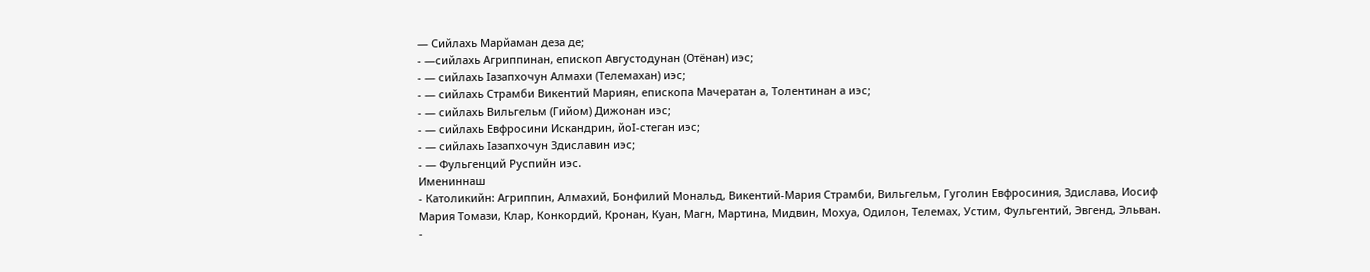— Сийлахь Марйаман деза де;
- —сийлахь Агриппинан, епископ Августодунан (Отёнан) иэс;
- — сийлахь Ӏазапхочун Алмахи (Телемахан) иэс;
- — сийлахь Страмби Викентий Мариян, епископа Мачератан а, Толентинан а иэс;
- — сийлахь Вильгельм (Гийом) Дижонан иэс;
- — сийлахь Евфросини Искандрин, йоӀ-стеган иэс;
- — сийлахь Ӏазапхочун Здиславин иэс;
- — Фульгенций Руспийн иэс.
Имениннаш
- Католикийн: Агриппин, Алмахий, Бонфилий Мональд, Викентий-Мария Страмби, Вильгельм, Гуголин Евфросиния, Здислава, Иосиф Мария Томази, Клар, Конкордий, Кронан, Куан, Магн, Мартина, Мидвин, Мохуа, Одилон, Телемах, Устим, Фульгентий, Эвгенд, Эльван.
-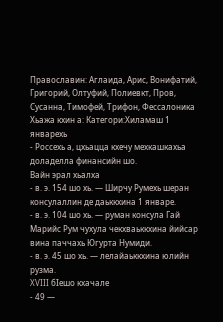Православин: Аглаида, Арис, Вонифатий, Григорий, Олтуфий, Полиевкт, Пров, Сусанна, Тимофей, Трифон, Фессалоника
Хьажа кхин а: Категори:Хиламаш 1 январехь
- Россехь а, цхьацца кхечу мехкашкахьа доладелла финансийн шо.
Вайн эрал хьалха
- в. э. 154 шо хь. — Ширчу Румехь шеран консулаллин де даьккхина 1 январе.
- в. э. 104 шо хь. — руман консула Гай Марийс Рум чухула чекхваьккхина йийсар вина паччахь Югурта Нумиди.
- в. э. 45 шо хь. — лелайаьккхина юлийн рузма.
XVIII бӀешо кхачале
- 49 —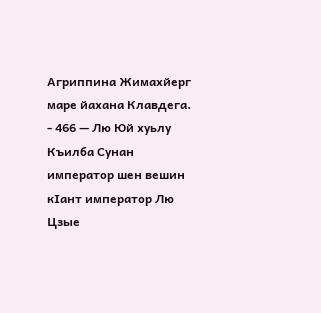Агриппина Жимахйерг маре йахана Клавдега.
- 466 — Лю Юй хуьлу Къилба Сунан император шен вешин кӀант император Лю Цзые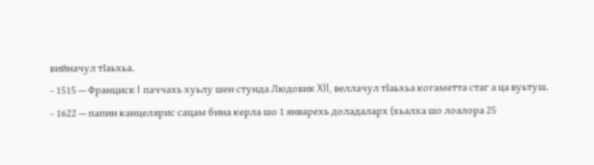вийначул тӀаьхьа.
- 1515 — Франциск I паччахь хуьлу шен стунда Людовик XII, веллачул тӀаьхьа когаметта стаг а ца вуьтуш.
- 1622 — папин канцелярис сацам бина керла шо 1 январехь доладаларх (хьалха шо лоалора 25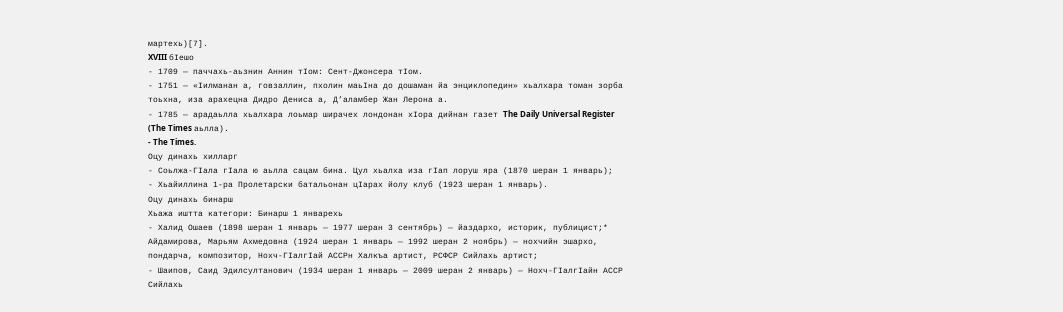мартехь)[7].
XVIII бӀешо
- 1709 — паччахь-аьзнин Аннин тӀом: Сент-Джонсера тӀом.
- 1751 — «Ӏилманан а, говзаллин, пхолин маьӀна до дошаман йа энциклопедин» хьалхара томан зорба тоьхна, иза арахецна Дидро Дениса а, Д’аламбер Жан Лерона а.
- 1785 — арадаьлла хьалхара лоьмар ширачех лондонан хӀора дийнан газет The Daily Universal Register (The Times аьлла).
- The Times.
Оцу динахь хилларг
- Соьлжа-ГӀала гӀала ю аьлла сацам бина. Цул хьалха иза гӀап лоруш яра (1870 шеран 1 январь);
- Хьайиллина 1-ра Пролетарски батальонан цӀарах йолу клуб (1923 шеран 1 январь).
Оцу динахь бинарш
Хьажа иштта категори: Бинарш 1 январехь
- Халид Ошаев (1898 шеран 1 январь — 1977 шеран 3 сентябрь) — йаздархо, историк, публицист;* Айдамирова, Марьям Ахмедовна (1924 шеран 1 январь — 1992 шеран 2 ноябрь) — нохчийн эшархо, пондарча, композитор, Нохч-ГӀалгӀай АССРн Халкъа артист, РСФСР Сийлахь артист;
- Шаипов, Саид Эдилсултанович (1934 шеран 1 январь — 2009 шеран 2 январь) — Нохч-ГӀалгӀайн АССР Сийлахь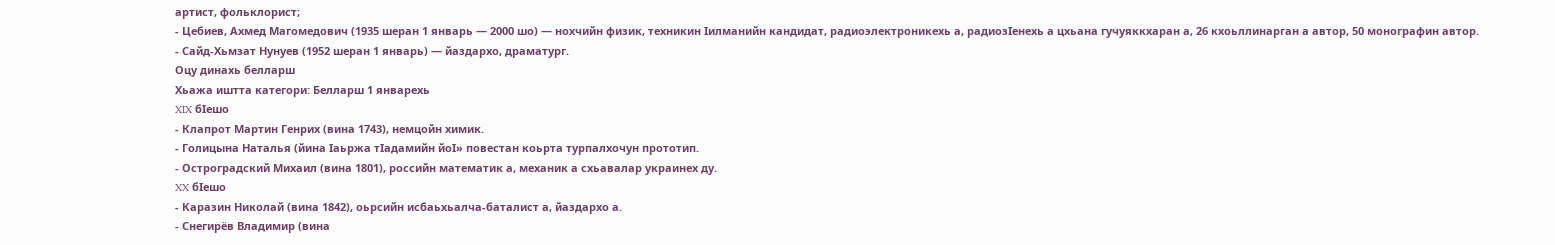артист, фольклорист;
- Цебиев, Ахмед Магомедович (1935 шеран 1 январь — 2000 шо) — нохчийн физик, техникин Ӏилманийн кандидат, радиоэлектроникехь а, радиозӀенехь а цхьана гучуяккхаран а, 26 кхоьллинарган а автор, 50 монографин автор.
- Сайд-Хьмзат Нунуев (1952 шеран 1 январь) — йаздархо, драматург.
Оцу динахь белларш
Хьажа иштта категори: Белларш 1 январехь
XIX бӀешо
- Клапрот Мартин Генрих (вина 1743), немцойн химик.
- Голицына Наталья (йина Ӏаьржа тӀадамийн йоӀ» повестан коьрта турпалхочун прототип.
- Остроградский Михаил (вина 1801), российн математик а, механик а схьавалар украинех ду.
XX бӀешо
- Каразин Николай (вина 1842), оьрсийн исбаьхьалча-баталист а, йаздархо а.
- Снегирёв Владимир (вина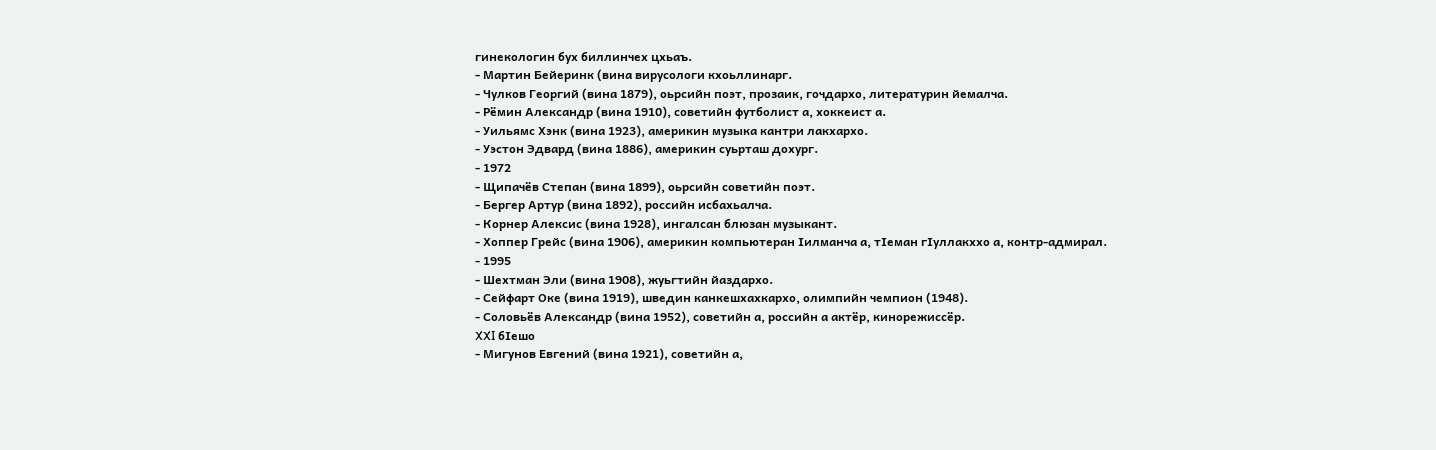гинекологин бух биллинчех цхьаъ.
- Мартин Бейеринк (вина вирусологи кхоьллинарг.
- Чулков Георгий (вина 1879), оьрсийн поэт, прозаик, гочдархо, литературин йемалча.
- Рёмин Александр (вина 1910), советийн футболист а, хоккеист а.
- Уильямс Хэнк (вина 1923), америкин музыка кантри лакхархо.
- Уэстон Эдвард (вина 1886), америкин суьрташ дохург.
- 1972
- Щипачёв Степан (вина 1899), оьрсийн советийн поэт.
- Бергер Артур (вина 1892), российн исбахьалча.
- Корнер Алексис (вина 1928), ингалсан блюзан музыкант.
- Хоппер Грейс (вина 1906), америкин компьютеран Ӏилманча а, тӀеман гӀуллакххо а, контр-адмирал.
- 1995
- Шехтман Эли (вина 1908), жуьгтийн йаздархо.
- Сейфарт Оке (вина 1919), шведин канкешхахкархо, олимпийн чемпион (1948).
- Соловьёв Александр (вина 1952), советийн а, российн а актёр, кинорежиссёр.
XXI бӀешо
- Мигунов Евгений (вина 1921), советийн а,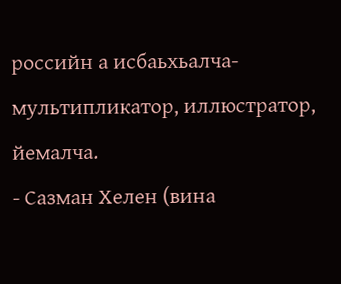российн а исбаьхьалча-мультипликатор, иллюстратор, йемалча.
- Сазман Хелен (вина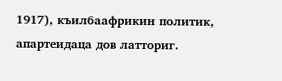1917), къилбаафрикин политик, апартеидаца дов латториг.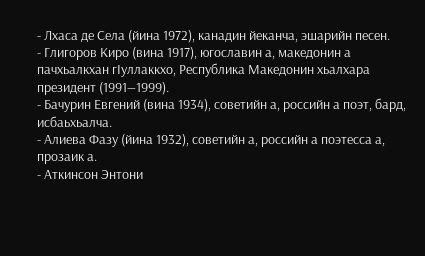- Лхаса де Села (йина 1972), канадин йеканча, эшарийн песен.
- Глигоров Киро (вина 1917), югославин а, македонин а пачхьалкхан гӀуллаккхо, Республика Македонин хьалхара президент (1991—1999).
- Бачурин Евгений (вина 1934), советийн а, российн а поэт, бард, исбаьхьалча.
- Алиева Фазу (йина 1932), советийн а, российн а поэтесса а, прозаик а.
- Аткинсон Энтони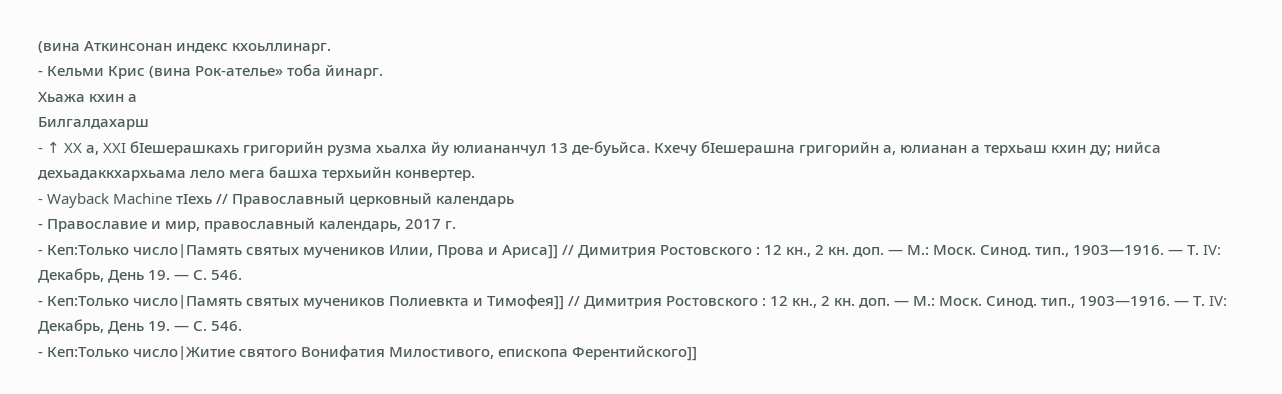(вина Аткинсонан индекс кхоьллинарг.
- Кельми Крис (вина Рок-ателье» тоба йинарг.
Хьажа кхин а
Билгалдахарш
- ↑ XX а, XXI бӀешерашкахь григорийн рузма хьалха йу юлиананчул 13 де-буьйса. Кхечу бӀешерашна григорийн а, юлианан а терхьаш кхин ду; нийса дехьадаккхархьама лело мега башха терхьийн конвертер.
- Wayback Machine тӀехь // Православный церковный календарь
- Православие и мир, православный календарь, 2017 г.
- Кеп:Только число|Память святых мучеников Илии, Прова и Ариса]] // Димитрия Ростовского : 12 кн., 2 кн. доп. — М.: Моск. Синод. тип., 1903—1916. — Т. IV: Декабрь, День 19. — С. 546.
- Кеп:Только число|Память святых мучеников Полиевкта и Тимофея]] // Димитрия Ростовского : 12 кн., 2 кн. доп. — М.: Моск. Синод. тип., 1903—1916. — Т. IV: Декабрь, День 19. — С. 546.
- Кеп:Только число|Житие святого Вонифатия Милостивого, епископа Ферентийского]]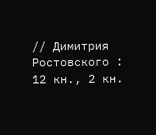// Димитрия Ростовского : 12 кн., 2 кн.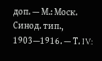доп. — М.: Моск. Синод. тип., 1903—1916. — Т. IV: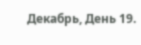Декабрь, День 19.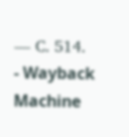— С. 514.
- Wayback Machine